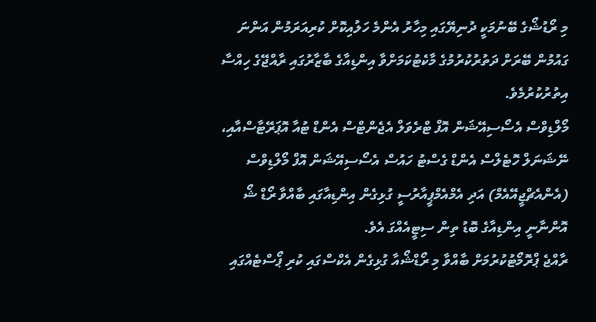މި ރޯޑުޝޯގެ ބޭނުމަކީ ދުނިޔޭގައި މިހާރު އެންމެ ހަލުއިކޮށް ކުރިއަރަމުން އަންނަ ގައުމުން ބޭރަށް ދަތުރުކުރުމުގެ މާކެޓުކަމަށްވާ އިންޑިއާގެ ބާޒާރުގައި ރާއްޖޭގެ ހިއްސާ އިތުރުކުރުމެވެ.
މޯލްޑިވްސް އެސޯސިއޭޝަން އޮފް ޓްރެވަލް އެޖެންޓްސް އެންޑް ޓުއާ އޮޕަރޭޓާސްއާއި، ނޭޝަނަލް ހޮޓެލްސް އެންޑް ގެސްޓު ހައުސް އެސޯސިއޭޝަން އޮފް މޯލްޑިވްސް (އެންއެޗްޖީއޭއެމް) އަދި އެމްއެމްޕީއާރުސީ ގުޅިގެން އިންޑިއާގައި ބާއްވާ ރޯޑް ޝޯ އޮންނާނީ އިންޑިއާގެ ބޮޑު ތިން ސިޓީއެއްގަ އެވެ.
ރާއްޖެ ޕްރޮމޯޓުކުރުމަށް ބާއްވާ މި ރޯޑްޝޯއާ ގުޅިގެން އެކްސްގައި ކުރި ޕޯސްޓެއްގައި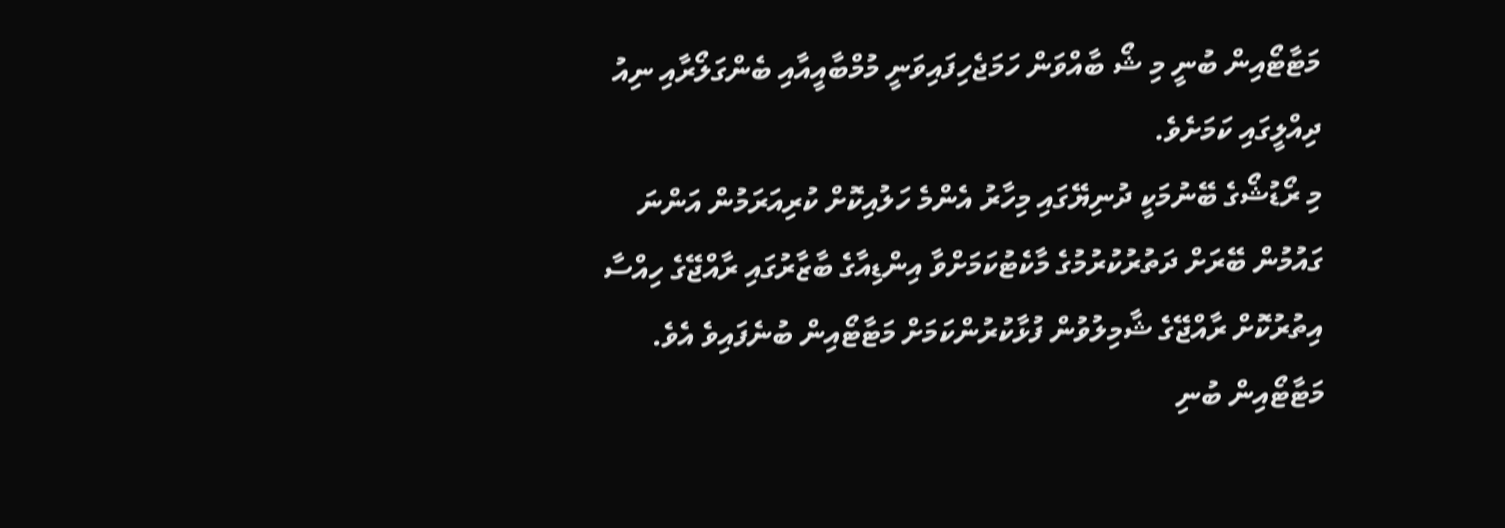މަޓާޓޯއިން ބުނީ މި ޝޯ ބާއްވަން ހަމަޖެހިފައިވަނީ މުމްބާއީއާއި ބެންގަލޯރާއި ނިއު ދިއްލީގައި ކަމަށެވެ.
މި ރޯޑުޝޯގެ ބޭނުމަކީ ދުނިޔޭގައި މިހާރު އެންމެ ހަލުއިކޮށް ކުރިއަރަމުން އަންނަ ގައުމުން ބޭރަށް ދަތުރުކުރުމުގެ މާކެޓުކަމަށްވާ އިންޑިއާގެ ބާޒާރުގައި ރާއްޖޭގެ ހިއްސާ އިތުރުކޮށް ރާއްޖޭގެ ޝާމިލުވުން ފުޅާކުރުންކަމަށް މަޓާޓޯއިން ބުނެފައިވެ އެވެ.
މަޓާޓޯއިން ބުނި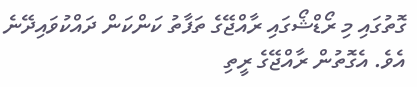ގޮތުގައި މި ރޯޑްޝޯގައި ރާއްޖޭގެ ތަފާތު ކަންކަން ދައްކުވައިދޭނެ އެވެ. އެގޮތުން ރާއްޖޭގެ ރީތި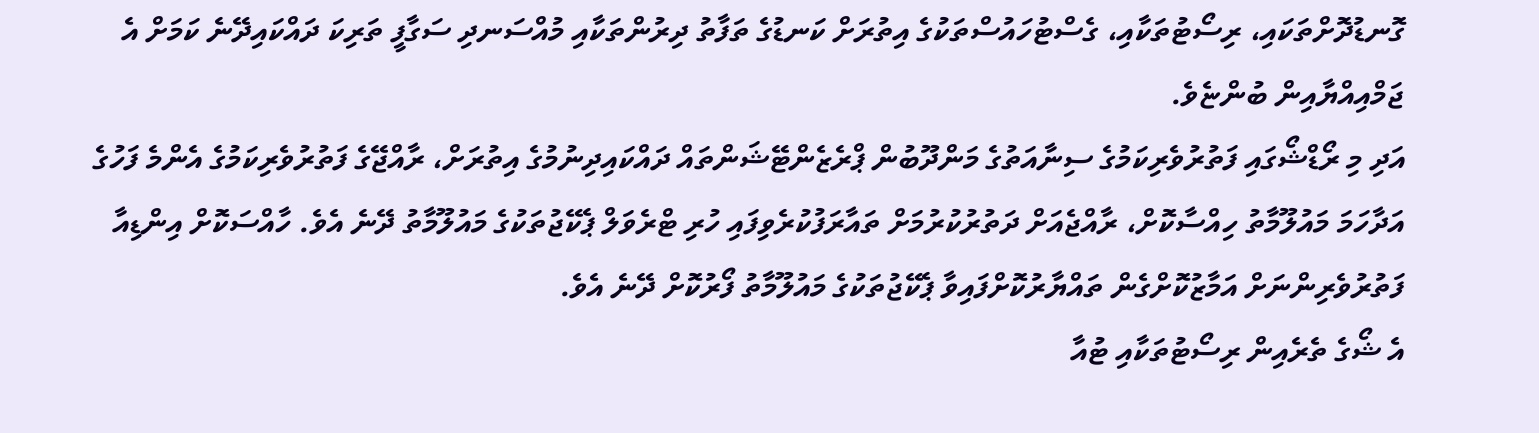ގޮނޑުދޮށްތަކައި، ރިސޯޓުތަކާއި، ގެސްޓުހައުސްތަކުގެ އިތުރަށް ކަނޑުގެ ތަފާތު ދިރުންތަކާއި މުއްސަނދި ސަގާފީ ތަރިކަ ދައްކައިދޭނެ ކަމަށް އެ ޖަމްއިއްޔާއިން ބުންޏެވެ.
އަދި މި ރޯޑްޝޯގައި ފަތުރުވެރިކަމުގެ ސިނާއަތުގެ މަންދޫބުން ޕްރެޒެންޓޭޝަންތައް ދައްކައިދިނުމުގެ އިތުރަށް، ރާއްޖޭގެ ފަތުރުވެރިކަމުގެ އެންމެ ފަހުގެ އަދާހަމަ މައުލޫމާތު ހިއްސާކޮށް، ރާއްޖެއަށް ދަތުރުކުރުމަށް ތައާރަފުކުރެވިފައި ހުރި ޓްރެވަލް ޕެކޭޖުތަކުގެ މައުލޫމާތު ދޭނެ އެވެ. ހާއްސަކޮށް އިންޑިއާ ފަތުރުވެރިންނަށް އަމާޒުކޮށްގެން ތައްޔާރުކޮށްފައިވާ ޕެކޭޖުތަކުގެ މައުލޫމާތު ފޯރުކޮށް ދޭނެ އެވެ.
އެ ޝޯގެ ތެރެއިން ރިސޯޓުތަކާއި ޓުއާ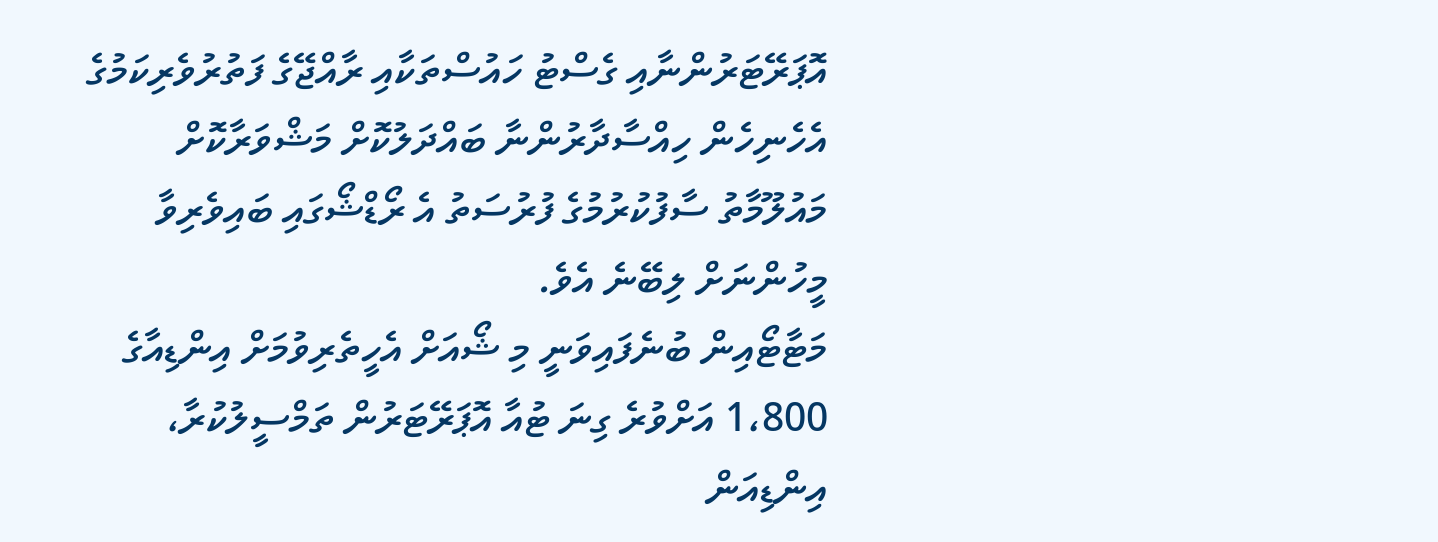އޮޕަރޭޓަރުންނާއި ގެސްޓު ހައުސްތަކާއި ރާއްޖޭގެ ފަތުރުވެރިކަމުގެ އެހެނިހެން ހިއްސާދާރުންނާ ބައްދަލުކޮށް މަޝްވަރާކޮށް މައުލޫމާތު ސާފުކުރުމުގެ ފުރުސަތު އެ ރޯޑްޝޯގައި ބައިވެރިވާ މީހުންނަށް ލިބޭނެ އެވެ.
މަޓާޓޯއިން ބުނެފައިވަނީ މި ޝޯއަށް އެހީތެރިވުމަށް އިންޑިއާގެ 1،800 އަށްވުރެ ގިނަ ޓުއާ އޮޕަރޭޓަރުން ތަމްސީލުކުރާ، އިންޑިއަން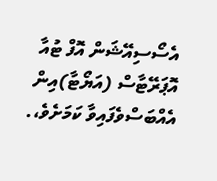އެސޯސިއޭޝަން އޮފް ޓުއާ އޮޕަރޭޓާސް (އަޔޯޓާ)އިން އެއްބަސްވެފައިވާ ކަމަށެވެ،.